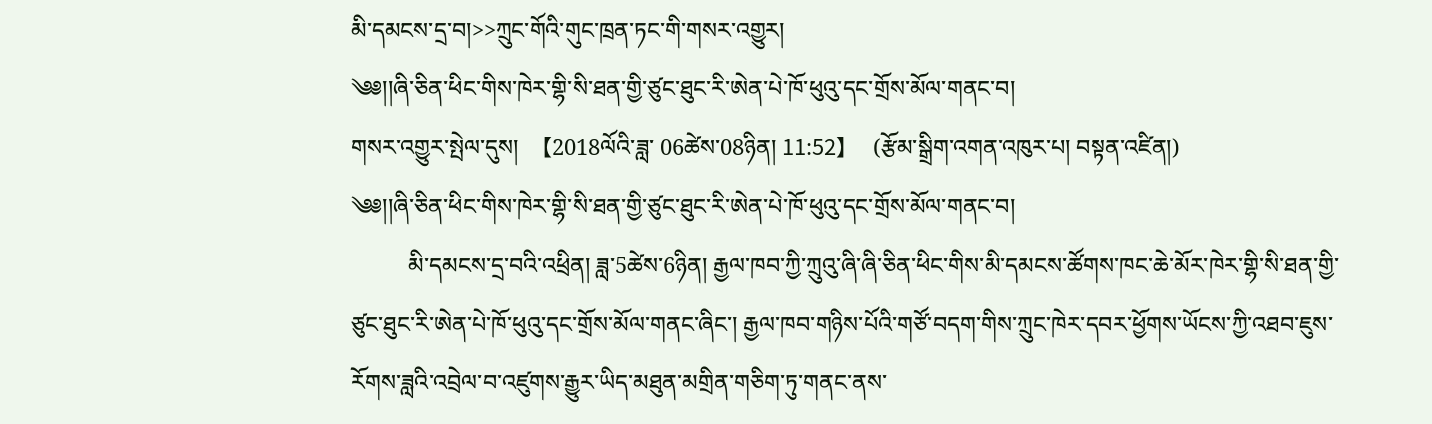མི་དམངས་དྲ་བ།>>ཀྲུང་གོའི་གུང་ཁྲན་ཏང་གི་གསར་འགྱུར།
༄༅།།ཞི་ཅིན་ཕིང་གིས་ཁེར་གྷི་སི་ཐན་གྱི་ཙུང་ཐུང་རི་ཨེན་པེ་ཁོ་ཕུའུ་དང་གྲོས་མོལ་གནང་བ།
གསར་འགྱུར་སྤེལ་དུས།  【2018ལོའི་ཟླ་ 06ཚེས་08ཉིན། 11:52】   (རྩོམ་སྒྲིག་འགན་འཁུར་པ། བསྟན་འཛིན།)
༄༅།།ཞི་ཅིན་ཕིང་གིས་ཁེར་གྷི་སི་ཐན་གྱི་ཙུང་ཐུང་རི་ཨེན་པེ་ཁོ་ཕུའུ་དང་གྲོས་མོལ་གནང་བ།
          མི་དམངས་དྲ་བའི་འཕྲིན། ཟླ་5ཚེས་6ཉིན། རྒྱལ་ཁབ་ཀྱི་ཀྲུའུ་ཞི་ཞི་ཅིན་ཕིང་གིས་མི་དམངས་ཚོགས་ཁང་ཆེ་མོར་ཁེར་གྷི་སི་ཐན་གྱི་ཙུང་ཐུང་རི་ཨེན་པེ་ཁོ་ཕུའུ་དང་གྲོས་མོལ་གནང་ཞིང་། རྒྱལ་ཁབ་གཉིས་པོའི་གཙོ་བདག་གིས་ཀྲུང་ཁེར་དབར་ཕྱོགས་ཡོངས་ཀྱི་འཐབ་ཇུས་རོགས་ཟླའི་འབྲེལ་བ་འཛུགས་རྒྱུར་ཡིད་མཐུན་མགྲིན་གཅིག་ཏུ་གནང་ནས་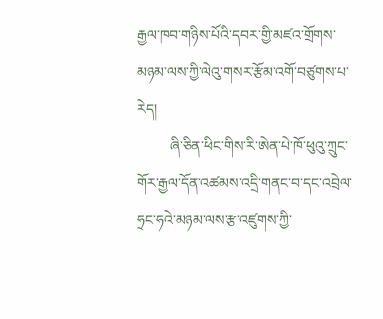རྒྱལ་ཁབ་གཉིས་པོའི་དབར་གྱི་མཛའ་གྲོགས་མཉམ་ལས་ཀྱི་ལེའུ་གསར་རྩོམ་འགོ་བཙུགས་པ་རེད།
         ཞི་ཅིན་ཕིང་གིས་རི་ཨེན་པེ་ཁོ་ཕུའུ་ཀྲུང་གོར་རྒྱལ་དོན་འཚམས་འདྲི་གནང་བ་དང་འབྲེལ་ཧྲང་ཧའེ་མཉམ་ལས་རྩ་འཛུགས་ཀྱི་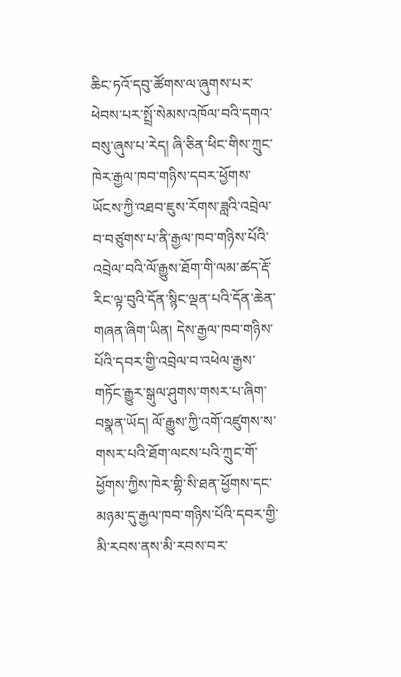ཆིང་ཏའོ་དབུ་ཚོགས་ལ་ཞུགས་པར་ཕེབས་པར་སྤྲོ་སེམས་འཁོལ་བའི་དགའ་བསུ་ཞུས་པ་རེད། ཞི་ཅིན་ཕིང་གིས་ཀྲུང་ཁེར་རྒྱལ་ཁབ་གཉིས་དབར་ཕྱོགས་ཡོངས་ཀྱི་འཐབ་ཇུས་རོགས་ཟླའི་འབྲེལ་བ་བཙུགས་པ་ནི་རྒྱལ་ཁབ་གཉིས་པོའི་འབྲེལ་བའི་ལོ་རྒྱུས་ཐོག་གི་ལམ་ཚད་རྡོ་རིང་ལྟ་བུའི་དོན་སྙིང་ལྡན་པའི་དོན་ཆེན་གཞན་ཞིག་ཡིན། དེས་རྒྱལ་ཁབ་གཉིས་པོའི་དབར་གྱི་འབྲེལ་བ་འཕེལ་རྒྱས་གཏོང་རྒྱུར་སྒུལ་ཤུགས་གསར་པ་ཞིག་བསྣན་ཡོད། ལོ་རྒྱུས་ཀྱི་འགོ་འཛུགས་ས་གསར་པའི་ཐོག་ལངས་པའི་ཀྲུང་གོ་ཕྱོགས་ཀྱིས་ཁེར་གྷི་སི་ཐན་ཕྱོགས་དང་མཉམ་དུ་རྒྱལ་ཁབ་གཉིས་པོའི་དབར་གྱི་མི་རབས་ནས་མི་རབས་བར་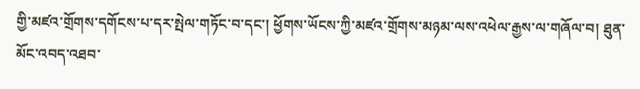གྱི་མཛའ་གྲོགས་དགོངས་པ་དར་སྤེལ་གཏོང་བ་དང་། ཕྱོགས་ཡོངས་ཀྱི་མཛའ་གྲོགས་མཉམ་ལས་འཕེལ་རྒྱས་ལ་གཞོལ་བ། ཐུན་མོང་འབད་འཐབ་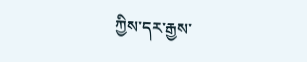ཀྱིས་དར་རྒྱས་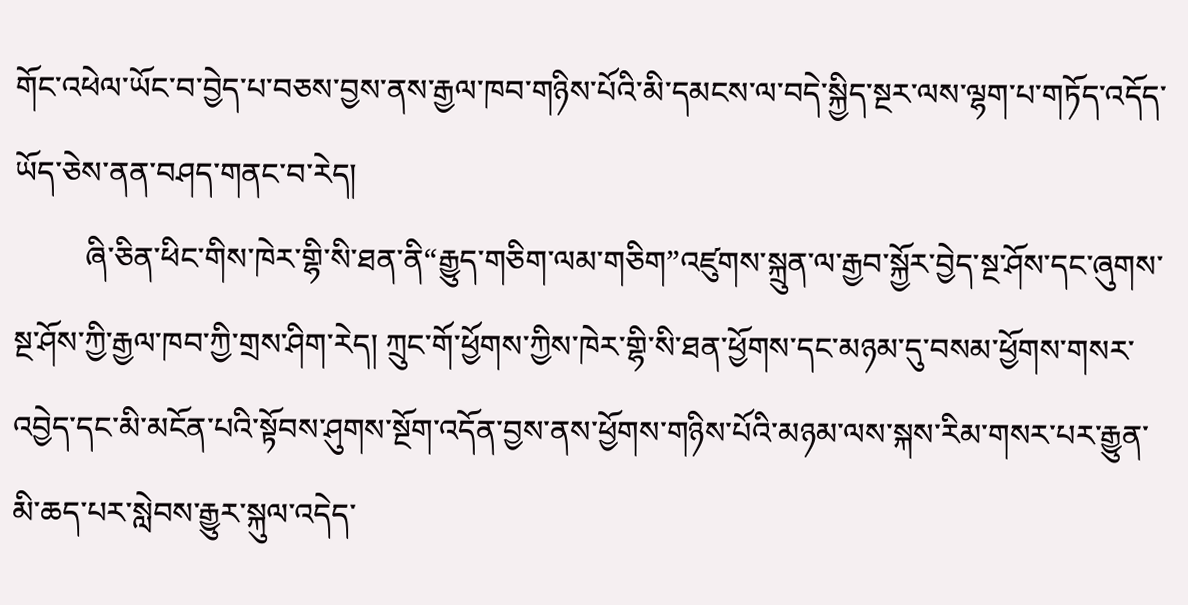གོང་འཕེལ་ཡོང་བ་བྱེད་པ་བཅས་བྱས་ནས་རྒྱལ་ཁབ་གཉིས་པོའི་མི་དམངས་ལ་བདེ་སྐྱིད་སྔར་ལས་ལྷག་པ་གཏོད་འདོད་ཡོད་ཅེས་ནན་བཤད་གནང་བ་རེད།
         ཞི་ཅིན་ཕིང་གིས་ཁེར་གྷི་སི་ཐན་ནི“རྒྱུད་གཅིག་ལམ་གཅིག”འཛུགས་སྐྲུན་ལ་རྒྱབ་སྐྱོར་བྱེད་སྔ་ཤོས་དང་ཞུགས་སྔ་ཤོས་ཀྱི་རྒྱལ་ཁབ་ཀྱི་གྲས་ཤིག་རེད། ཀྲུང་གོ་ཕྱོགས་ཀྱིས་ཁེར་གྷི་སི་ཐན་ཕྱོགས་དང་མཉམ་དུ་བསམ་ཕྱོགས་གསར་འབྱེད་དང་མི་མངོན་པའི་སྟོབས་ཤུགས་སྔོག་འདོན་བྱས་ནས་ཕྱོགས་གཉིས་པོའི་མཉམ་ལས་སྐས་རིམ་གསར་པར་རྒྱུན་མི་ཆད་པར་སླེབས་རྒྱུར་སྐུལ་འདེད་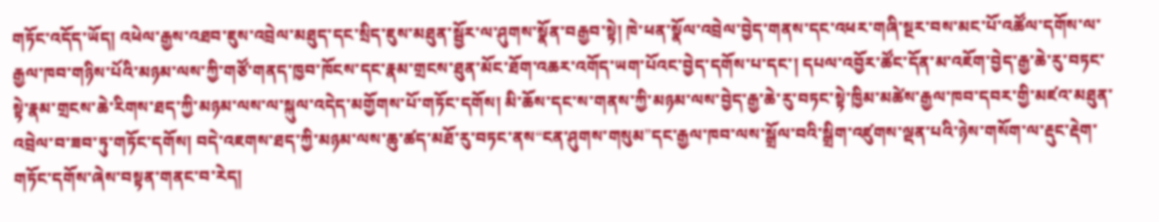གཏོང་འདོད་ཡོད། འཕེལ་རྒྱས་འཐབ་ཇུས་འབྲེལ་མཐུད་དང་སྲིད་ཇུས་མཐུན་སྦྱོར་ལ་ཤུགས་སྣོན་བརྒྱབ་སྟེ། ཁེ་ཕན་སྣོལ་འབྲེལ་བྱེད་གནས་དང་འཕར་གཞི་སྔར་བས་མང་པོ་འཚོལ་དགོས་ལ་རྒྱལ་ཁབ་གཉིས་པོའི་མཉམ་ལས་ཀྱི་གཙོ་གནད་ཁྱབ་ཁོངས་དང་རྣམ་གྲངས་ཐུན་མོང་ཐོག་འཆར་འགོད་ཡག་པོའང་བྱེད་དགོས་པ་དང་། དཔལ་འབྱོར་ཚོང་དོན་མ་འཇོག་བྱེད་རྒྱ་ཆེ་རུ་བཏང་སྟེ་རྣམ་གྲངས་ཆེ་རིགས་ཐད་ཀྱི་མཉམ་ལས་ལ་སྐུལ་འདེད་མགྱོགས་པོ་གཏོང་དགོས། མི་ཆོས་དང་ས་གནས་ཀྱི་མཉམ་ལས་བྱེད་རྒྱ་ཆེ་རུ་བཏང་སྟེ་ཁྱིམ་མཚེས་རྒྱལ་ཁབ་དབར་གྱི་མཛའ་མཐུན་འབྲེལ་བ་ཟབ་ཏུ་གཏོང་དགོས། བདེ་འཇགས་ཐད་ཀྱི་མཉམ་ལས་ཆུ་ཚད་མཐོ་རུ་བཏང་ནས“ངན་ཤུགས་གསུམ”དང་རྒྱལ་ཁབ་ལས་སྒྲོལ་བའི་སྒྲིག་འཛུགས་ལྡན་པའི་ཉེས་གསོག་ལ་རྡུང་རྡེག་གཏོང་དགོས་ཞེས་བསྟན་གནང་བ་རེད།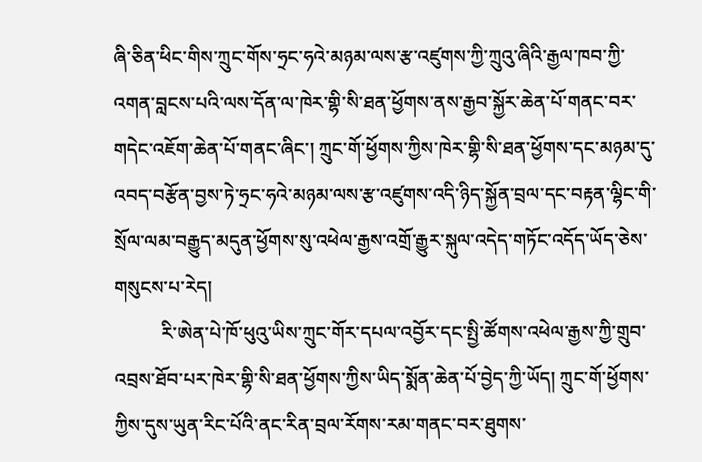ཞི་ཅིན་ཕིང་གིས་ཀྲུང་གོས་ཧྲང་ཧའེ་མཉམ་ལས་རྩ་འཛུགས་ཀྱི་ཀྲུའུ་ཞིའི་རྒྱལ་ཁབ་ཀྱི་འགན་བླངས་པའི་ལས་དོན་ལ་ཁེར་གྷི་སི་ཐན་ཕྱོགས་ནས་རྒྱབ་སྐྱོར་ཆེན་པོ་གནང་བར་གདེང་འཇོག་ཆེན་པོ་གནང་ཞིང་། ཀྲུང་གོ་ཕྱོགས་ཀྱིས་ཁེར་གྷི་སི་ཐན་ཕྱོགས་དང་མཉམ་དུ་འབད་བརྩོན་བྱས་ཏེ་ཧྲང་ཧའེ་མཉམ་ལས་རྩ་འཛུགས་འདི་ཉིད་སྐྱོན་བྲལ་དང་བརྟན་ལྷིང་གི་སྲོལ་ལམ་བརྒྱུད་མདུན་ཕྱོགས་སུ་འཕེལ་རྒྱས་འགྲོ་རྒྱུར་སྐུལ་འདེད་གཏོང་འདོད་ཡོད་ཅེས་གསུངས་པ་རེད།
          རི་ཨེན་པེ་ཁོ་ཕུའུ་ཡིས་ཀྲུང་གོར་དཔལ་འབྱོར་དང་སྤྱི་ཚོགས་འཕེལ་རྒྱས་ཀྱི་གྲུབ་འབྲས་ཐོབ་པར་ཁེར་གྷི་སི་ཐན་ཕྱོགས་ཀྱིས་ཡིད་སྨོན་ཆེན་པོ་བྱེད་ཀྱི་ཡོད། ཀྲུང་གོ་ཕྱོགས་ཀྱིས་དུས་ཡུན་རིང་པོའི་ནང་རིན་བྲལ་རོགས་རམ་གནང་བར་ཐུགས་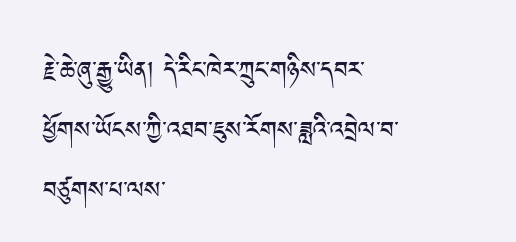རྗེ་ཆེ་ཞུ་རྒྱུ་ཡིན། དེ་རིང་ཁེར་ཀྲུང་གཉིས་དབར་ཕྱོགས་ཡོངས་ཀྱི་འཐབ་ཇུས་རོགས་ཟླའི་འབྲེལ་བ་བཙུགས་པ་ལས་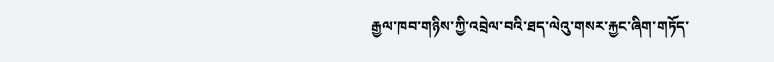རྒྱལ་ཁབ་གཉིས་ཀྱི་འབྲེལ་བའི་ཐད་ལེའུ་གསར་རྐྱང་ཞིག་གཏོད་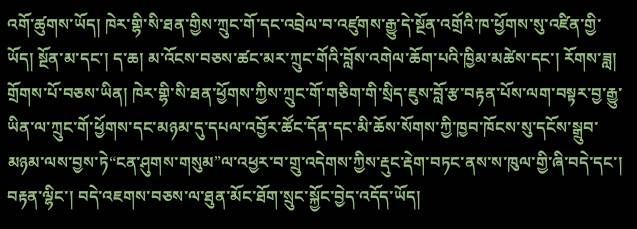འགོ་ཚུགས་ཡོད། ཁེར་གྷི་སི་ཐན་གྱིས་ཀྲུང་གོ་དང་འབྲེལ་བ་འཛུགས་རྒྱུ་དེ་སྔོན་འགྲོའི་ཁ་ཕྱོགས་སུ་འཛིན་གྱི་ཡོད། སྔོན་མ་དང་། ད་ཆ། མ་འོངས་བཅས་ཚང་མར་ཀྲུང་གོའི་བློས་འགེལ་ཆོག་པའི་ཁྱིམ་མཚེས་དང་། རོགས་ཟླ། གྲོགས་པོ་བཅས་ཡིན། ཁེར་གྷི་སི་ཐན་ཕྱོགས་ཀྱིས་ཀྲུང་གོ་གཅིག་གི་སྲིད་ཇུས་བློ་རྩ་བརྟན་པོས་ལག་བསྟར་བྱ་རྒྱུ་ཡིན་ལ་ཀྲུང་གོ་ཕྱོགས་དང་མཉམ་དུ་དཔལ་འབྱོར་ཚོང་དོན་དང་མི་ཆོས་སོགས་ཀྱི་ཁྱབ་ཁོངས་སུ་དངོས་སྒྲུབ་མཉམ་ལས་བྱས་ཏེ“ངན་ཤུགས་གསུམ”ལ་འཕྱར་བ་གྲུ་འདེགས་ཀྱིས་རྡུང་རྡེག་བཏང་ནས་ས་ཁུལ་གྱི་ཞི་བདེ་དང་། བརྟན་ལྷིང་། བདེ་འཇགས་བཅས་ལ་ཐུན་མོང་ཐོག་སྲུང་སྐྱོང་བྱེད་འདོད་ཡོད།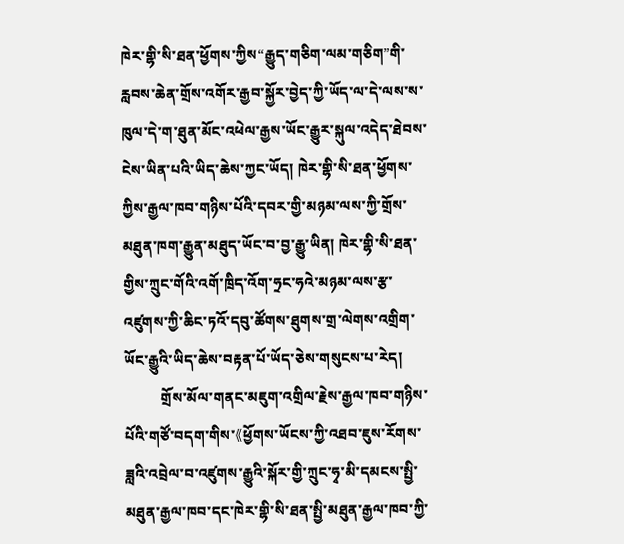ཁེར་གྷི་སི་ཐན་ཕྱོགས་ཀྱིས“རྒྱུད་གཅིག་ལམ་གཅིག”གི་རླབས་ཆེན་གྲོས་འགོར་རྒྱབ་སྐྱོར་བྱེད་ཀྱི་ཡོད་ལ་དེ་ལས་ས་ཁུལ་དེ་ག་ཐུན་མོང་འཕེལ་རྒྱས་ཡོང་རྒྱུར་སྐུལ་འདེད་ཐེབས་ངེས་ཡིན་པའི་ཡིད་ཆེས་ཀྱང་ཡོད། ཁེར་གྷི་སི་ཐན་ཕྱོགས་ཀྱིས་རྒྱལ་ཁབ་གཉིས་པོའི་དབར་གྱི་མཉམ་ལས་ཀྱི་གྲོས་མཐུན་ཁག་རྒྱུན་མཐུད་ཡོང་བ་བྱ་རྒྱུ་ཡིན། ཁེར་གྷི་སི་ཐན་གྱིས་ཀྲུང་གོའི་འགོ་ཁྲིད་འོག་ཧྲང་ཧའེ་མཉམ་ལས་རྩ་འཛུགས་ཀྱི་ཆིང་ཏའོ་དབུ་ཚོགས་ཐུགས་གྲ་ལེགས་འགྲིག་ཡོང་རྒྱུའི་ཡིད་ཆེས་བརྟན་པོ་ཡོད་ཅེས་གསུངས་པ་རེད།
          གྲོས་མོལ་གནང་མཇུག་འགྲིལ་རྗེས་རྒྱལ་ཁབ་གཉིས་པོའི་གཙོ་བདག་གིས་《ཕྱོགས་ཡོངས་ཀྱི་འཐབ་ཇུས་རོགས་ཟླའི་འབྲེལ་བ་འཛུགས་རྒྱུའི་སྐོར་གྱི་ཀྲུང་ཧྭ་མི་དམངས་སྤྱི་མཐུན་རྒྱལ་ཁབ་དང་ཁེར་གྷི་སི་ཐན་སྤྱི་མཐུན་རྒྱལ་ཁབ་ཀྱི་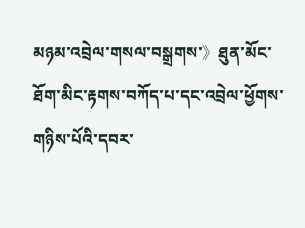མཉམ་འབྲེལ་གསལ་བསྒྲགས་》ཐུན་མོང་ཐོག་མིང་རྟགས་བཀོད་པ་དང་འབྲེལ་ཕྱོགས་གཉིས་པོའི་དབར་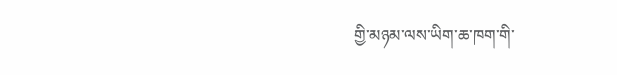གྱི་མཉམ་ལས་ཡིག་ཆ་ཁག་གི་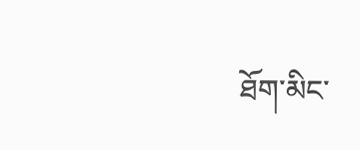ཐོག་མིང་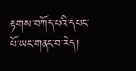རྟགས་བཀོད་པའི་དཔང་པོ་ཡང་གནང་བ་རེད།